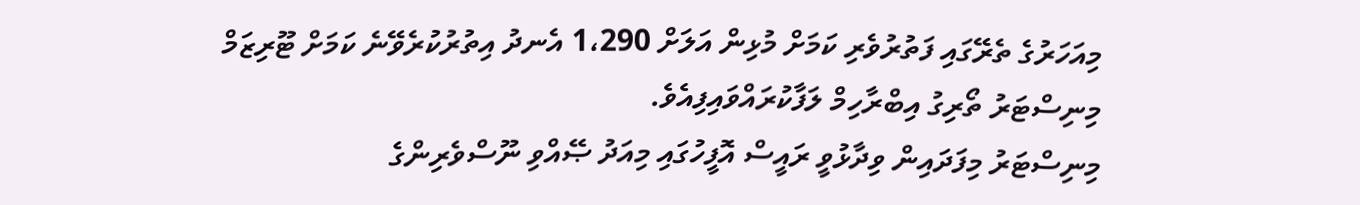މިއަހަރުގެ ތެރޭގައި ފަތުރުވެރި ކަމަށް މުޅިން އަލަށް 1،290 އެނދު އިތުރުކުރެވޭނެ ކަމަށް ޓޫރިޒަމް މިނިސްޓަރު ތޯރިގު އިބްރާހިމް ލަފާކުރައްވައިފިއެވެ.
މިނިސްޓަރު މިފަދައިން ވިދާޅުވީ ރައީސް އޮފީހުގައި މިއަދު ޞޭއްވި ނޫސްވެރިންގެ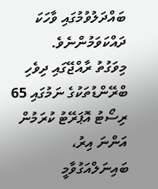ބައްދަލުވުމުގައި ވާހަކަ ދައްކަވަމުންނެވެ.
މިވަގުތު ރާއްޖޭގައި ދިވެހި ބްރޭންޑުތަކުގެ ނަމުގައި 65 ރިސޯޓު އޮޕަރޭޓު ކުރަމުން އަންނަ އިރު، ބައިނަލްއަގުވާމީ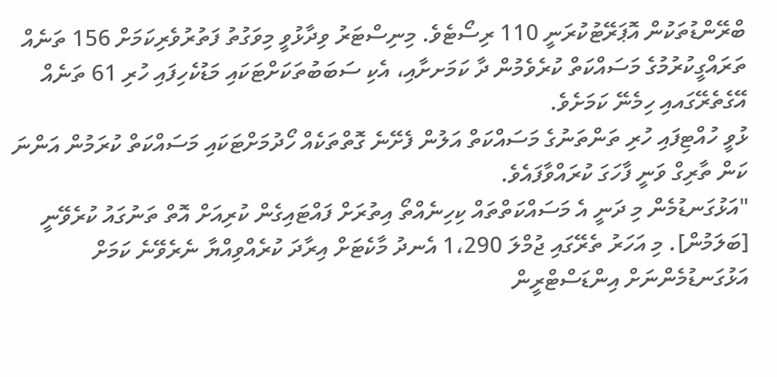ބްރޭންޑުތަކުން އޮޕަރޭޓުކުރަނީ 110 ރިސޯޓެވެ. މިނިސްޓަރު ވިދާޅުވީ މިވަގުތު ފަތުރުވެރިކަމަށް 156 ތަނެއް ތަރައްގީކުރުމުގެ މަސައްކަތް ކުރެވެމުން ދާ ކަމަށށާއި، އެކި ސަބަބުތަކަށްޓަކައި މަޑުކެހިފައި ހުރި 61 ތަނެއް އޭގެތެރޭގައއި ހިމެނޭ ކަމަށެވެ.
ޅުވީ ހުއްޓިފައި ހުރި ތަންތަނުގެ މަސައްކަތް އަލުން ފެށޭނެ ގޮތްތަކެއް ހޯދުމަށްޓަކައި މަސައްކަތް ކުރަމުން އަންނަ ކަން ތާރިގް ވަނީ ފާހަގަ ކުރައްވާފައެވެ.
"އަޅުގަނޑުމެން މި ދަނީ އެ މަސައްކަތްތައް ކިހިނެއްތޯ އިތުރަށް ފައްޓައިގެން ކުރިއަށް އޮތް ތަނުގައު ކުރެވޭނީ [ބަލަމުން]. މި އަހަރު ތެރޭގައި ޖުމްލަ 1،290 އެނދު މާކެޓަށް އިރާދަ ކުރެއްވިއްޔާ ނެރެވޭނެ ކަމަށް އަޅުގަނޑުމެންނަށް އިންޑަސްޓްރީން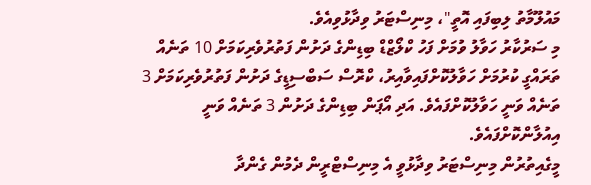މައުލޫމާތު ލިބިފައި އޮތީ"، މިނިސްޓަރު ވިދާޅުވިއެވެ.
މި ސަރުކާރު ހަވާލު ވުމަށް ފަހު ކްލޯޒްޑް ބިޑިންގެ ދަށުން ފަތުރުވެރިކަމަށް 10 ތަނެއް ތަރައްގީ ކުރުމަށް ހަވާލުކޮށްފައިވާއިރު، ކްރޮސް ސަބްސިޑީގެ ދަށުން ފަތުރުވެރިކަމަށް 3 ތަނެއް ވަނީ ހަވާލުކޮށްފައެވެ. އަދި އޯޕަން ބިޑިންގެ ދަށުން 3 ތަނެއް ވަނީ އިއުލާންކޮށްފައެވެ.
މީގެއިތުރުން މިނިސްޓަރު ވިދާޅުވީ އެ މިނިސްޓްރީން ދެމުން ގެންދާ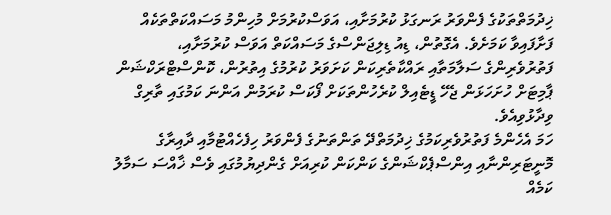ޚިދުމަތްތަކުގެ ފެންވަރު ރަނގަޅު ކުރުމަށާއި، އަވަސްކުރުމަށް މުހިންމު މަސައްކަތްތަކެއް ފަށާފައިވާ ކަމަށެވެ. އެގޮތުން، ޑިއު ޑިލިޖަންސްގެ މަސައްކަތް އަވަސް ކުރުމަށާއި، ފަތުރުވެރިންގެ ސަލާމަތާއި ރައްކާތެރިކަން ކަށަވަރު ކުރުމުގެ އިތުރުން، ކޮންސްޓްރަކްޝަން ޕާމިޓަށް ހުށަހަޅަން ޖެހޭ ޑީޓެއިލް ކުރެހުންތަކަށް ފޯކަސް ކުރަމުން އަންނަ ކަމުގައި ތާރިގް ވިދާޅުވިއެވެ.
ހަމަ އެހެންމެ ފަތުރުވެރިކަމުގެ ޚިދުމަތްދޭ ތަންތަނުގެ ފެންވަރު ހިފެހެއްޓުމާއި ދާއިރާގެ މޮނީޓަރިންނާއި އިންސްޕެކްޝަންގެ ކަންކަން ކުރިއަށް ގެންދިޔުމުގައި ވެސް ޚާއްސަ ސަމާލު ކަމެއް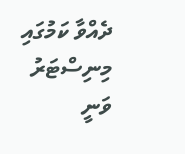ދެއްވާ ކަމުގައި މިނިސްޓަރު ވަނީ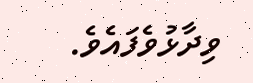ވިދާޅުވެފައެވެ.